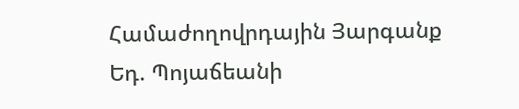Համաժողովրդային Յարգանք
Եդ. Պոյաճեանի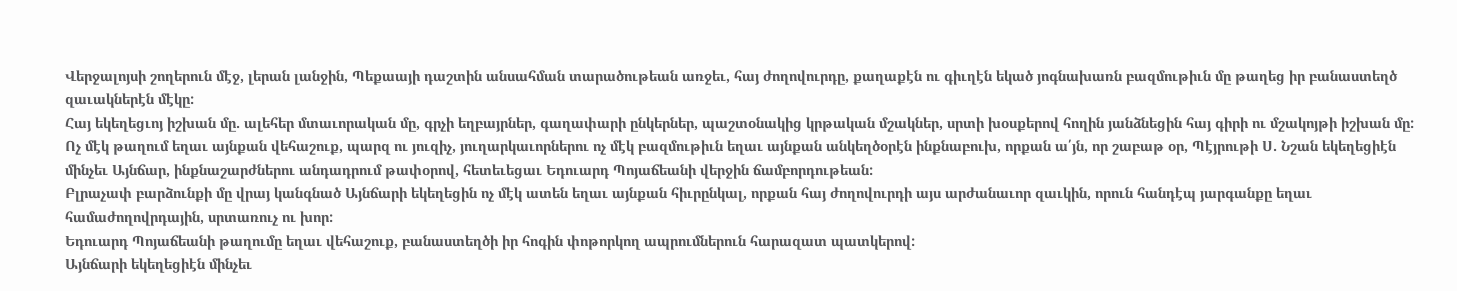Վերջալոյսի շողերուն մէջ, լերան լանջին, Պեքաայի դաշտին անսահման տարածութեան առջեւ, հայ ժողովուրդը, քաղաքէն ու գիւղէն եկած յոգնախառն բազմութիւն մը թաղեց իր բանաստեղծ զաւակներէն մէկը:
Հայ եկեղեցւոյ իշխան մը. ալեհեր մտաւորական մը, գրչի եղբայրներ, գաղափարի ընկերներ, պաշտօնակից կրթական մշակներ, սրտի խօսքերով հողին յանձնեցին հայ գիրի ու մշակոյթի իշխան մը:
Ոչ մէկ թաղում եղաւ այնքան վեհաշուք, պարզ ու յուզիչ, յուղարկաւորներու ոչ մէկ բազմութիւն եղաւ այնքան անկեղծօրէն ինքնաբուխ, որքան ա՛յն, որ շաբաթ օր, Պէյրութի Ս. Նշան եկեղեցիէն մինչեւ Այնճար, ինքնաշարժներու անդադրում թափօրով, հետեւեցաւ Եդուարդ Պոյաճեանի վերջին ճամբորդութեան:
Բլրաչափ բարձունքի մը վրայ կանգնած Այնճարի եկեղեցին ոչ մէկ ատեն եղաւ այնքան հիւրընկալ, որքան հայ ժողովուրդի այս արժանաւոր զաւկին, որուն հանդէպ յարգանքը եղաւ համաժողովրդային, սրտառուչ ու խոր:
Եդուարդ Պոյաճեանի թաղումը եղաւ վեհաշուք, բանաստեղծի իր հոգին փոթորկող ապրումներուն հարազատ պատկերով:
Այնճարի եկեղեցիէն մինչեւ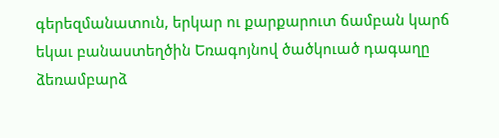գերեզմանատուն, երկար ու քարքարուտ ճամբան կարճ եկաւ բանաստեղծին Եռագոյնով ծածկուած դագաղը ձեռամբարձ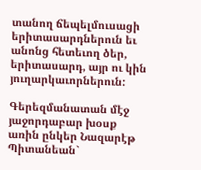տանող ճեպելմուսացի երիտասարդներուն եւ անոնց հետեւող ծեր, երիտասարդ, այր ու կին յուղարկաւորներուն:

Գերեզմանատան մէջ յաջորդաբար խօսք առին ընկեր Նազարէթ Պիտանեան`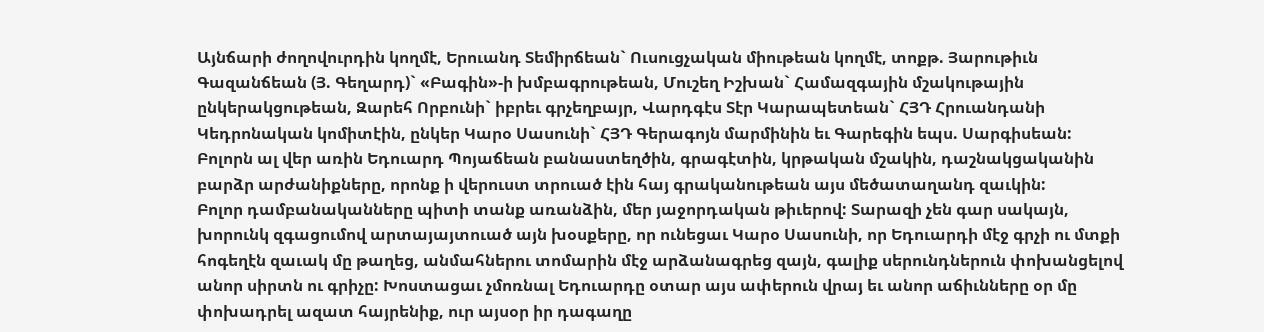Այնճարի ժողովուրդին կողմէ, Երուանդ Տեմիրճեան` Ուսուցչական միութեան կողմէ, տոքթ. Յարութիւն Գազանճեան (Յ. Գեղարդ)` «Բագին»-ի խմբագրութեան, Մուշեղ Իշխան` Համազգային մշակութային ընկերակցութեան, Զարեհ Որբունի` իբրեւ գրչեղբայր, Վարդգէս Տէր Կարապետեան` ՀՅԴ Հրուանդանի Կեդրոնական կոմիտէին, ընկեր Կարօ Սասունի` ՀՅԴ Գերագոյն մարմինին եւ Գարեգին եպս. Սարգիսեան:
Բոլորն ալ վեր առին Եդուարդ Պոյաճեան բանաստեղծին, գրագէտին, կրթական մշակին, դաշնակցականին բարձր արժանիքները, որոնք ի վերուստ տրուած էին հայ գրականութեան այս մեծատաղանդ զաւկին:
Բոլոր դամբանականները պիտի տանք առանձին, մեր յաջորդական թիւերով: Տարազի չեն գար սակայն, խորունկ զգացումով արտայայտուած այն խօսքերը, որ ունեցաւ Կարօ Սասունի, որ Եդուարդի մէջ գրչի ու մտքի հոգեղէն զաւակ մը թաղեց, անմահներու տոմարին մէջ արձանագրեց զայն, գալիք սերունդներուն փոխանցելով անոր սիրտն ու գրիչը: Խոստացաւ չմոռնալ Եդուարդը օտար այս ափերուն վրայ եւ անոր աճիւնները օր մը փոխադրել ազատ հայրենիք, ուր այսօր իր դագաղը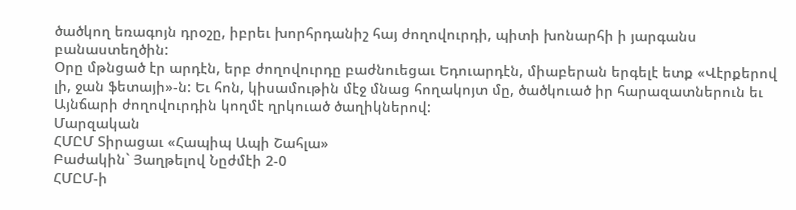ծածկող եռագոյն դրօշը, իբրեւ խորհրդանիշ հայ ժողովուրդի, պիտի խոնարհի ի յարգանս բանաստեղծին:
Օրը մթնցած էր արդէն, երբ ժողովուրդը բաժնուեցաւ Եդուարդէն, միաբերան երգելէ ետք «Վէրքերով լի, ջան ֆետայի»-ն: Եւ հոն, կիսամութին մէջ մնաց հողակոյտ մը, ծածկուած իր հարազատներուն եւ Այնճարի ժողովուրդին կողմէ ղրկուած ծաղիկներով:
Մարզական
ՀՄԸՄ Տիրացաւ «Հապիպ Ապի Շահլա»
Բաժակին` Յաղթելով Նըժմէի 2-0
ՀՄԸՄ-ի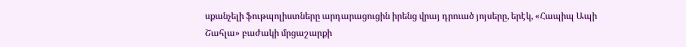սքանչելի ֆութպոլիստները արդարացուցին իրենց վրայ դրուած յոյսերը, երէկ, «Հապիպ Ապի Շահլա» բաժակի մրցաշարքի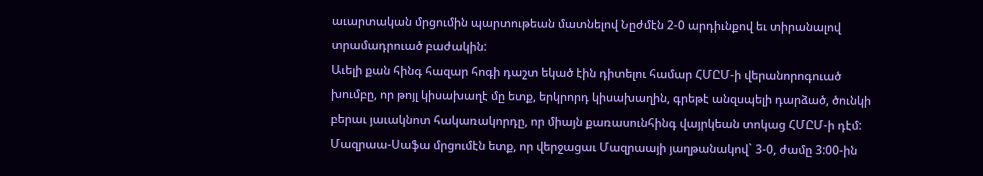աւարտական մրցումին պարտութեան մատնելով Նըժմէն 2-0 արդիւնքով եւ տիրանալով տրամադրուած բաժակին:
Աւելի քան հինգ հազար հոգի դաշտ եկած էին դիտելու համար ՀՄԸՄ-ի վերանորոգուած խումբը, որ թոյլ կիսախաղէ մը ետք, երկրորդ կիսախաղին, գրեթէ անզսպելի դարձած, ծունկի բերաւ յաւակնոտ հակառակորդը, որ միայն քառասունհինգ վայրկեան տոկաց ՀՄԸՄ-ի դէմ:
Մազրաա-Սաֆա մրցումէն ետք, որ վերջացաւ Մազրաայի յաղթանակով` 3-0, ժամը 3:00-ին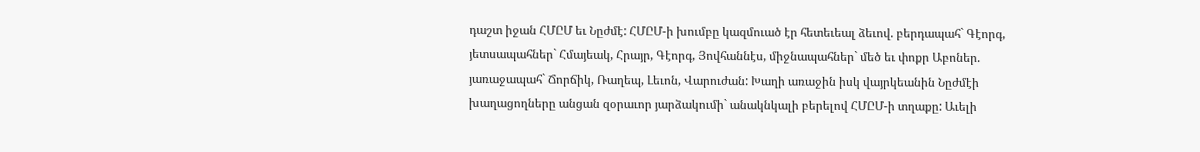դաշտ իջան ՀՄԸՄ եւ Նըժմէ: ՀՄԸՄ-ի խումբը կազմուած էր հետեւեալ ձեւով. բերդապահ` Գէորգ, յետսապահներ` Հմայեակ, Հրայր, Գէորգ, Յովհաննէս, միջնապահներ` մեծ եւ փոքր Աբոներ. յառաջապահ` Ճորճիկ, Ռաղեպ, Լեւոն, Վարուժան: Խաղի առաջին իսկ վայրկեանին Նըժմէի խաղացողները անցան զօրաւոր յարձակումի` անակնկալի բերելով ՀՄԸՄ-ի տղաքը: Աւելի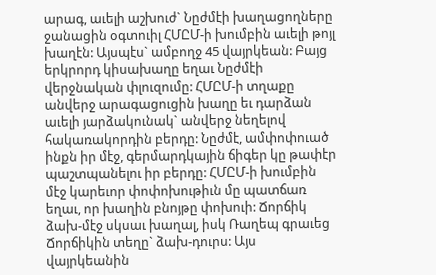արագ, աւելի աշխուժ` Նըժմէի խաղացողները ջանացին օգտուիլ ՀՄԸՄ-ի խումբին աւելի թոյլ խաղէն: Այսպէս` ամբողջ 45 վայրկեան: Բայց երկրորդ կիսախաղը եղաւ Նըժմէի վերջնական փլուզումը: ՀՄԸՄ-ի տղաքը անվերջ արագացուցին խաղը եւ դարձան աւելի յարձակունակ` անվերջ նեղելով հակառակորդին բերդը: Նըժմէ, ամփոփուած ինքն իր մէջ, գերմարդկային ճիգեր կը թափէր պաշտպանելու իր բերդը: ՀՄԸՄ-ի խումբին մէջ կարեւոր փոփոխութիւն մը պատճառ եղաւ, որ խաղին բնոյթը փոխուի: Ճորճիկ ձախ-մէջ սկսաւ խաղալ, իսկ Ռաղեպ գրաւեց Ճորճիկին տեղը` ձախ-դուրս: Այս վայրկեանին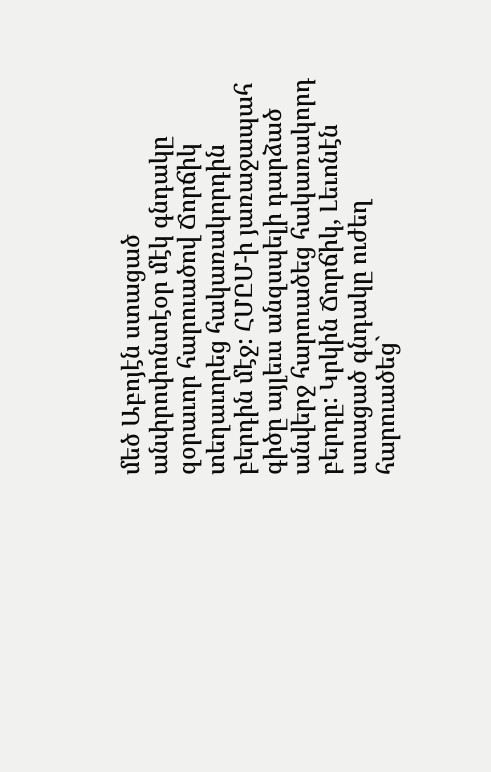մեծ Աբոյէն ստացած անփրոփոնտէօր մէկ գնդակը զօրաւոր հարուածով Ճորճիկ տեղաւորեց հակառակորդին բերդին մէջ: ՀՄԸՄ-ի յառաջապահ գիծը այլեւս անզսպելի դարձած անվերջ հարուածեց հակառակորդ բերդը: Կրկին Ճորճիկ, Լեւոնէն ստացած գնդակը ուժեղ հարուածեց`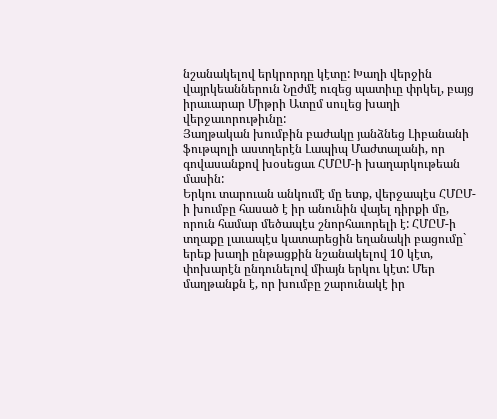նշանակելով երկրորդը կէտը: Խաղի վերջին վայրկեաններուն Նըժմէ ուզեց պատիւը փրկել, բայց իրաւարար Միթրի Ատըմ սուլեց խաղի վերջաւորութիւնը:
Յաղթական խումբին բաժակը յանձնեց Լիբանանի ֆութպոլի աստղերէն Լապիպ Մաժտալանի, որ գովասանքով խօսեցաւ ՀՄԸՄ-ի խաղարկութեան մասին:
Երկու տարուան անկումէ մը ետք, վերջապէս ՀՄԸՄ-ի խումբը հասած է իր անունին վայել դիրքի մը, որուն համար մեծապէս շնորհաւորելի է: ՀՄԸՄ-ի տղաքը լաւապէս կատարեցին եղանակի բացումը` երեք խաղի ընթացքին նշանակելով 10 կէտ, փոխարէն ընդունելով միայն երկու կէտ: Մեր մաղթանքն է, որ խումբը շարունակէ իր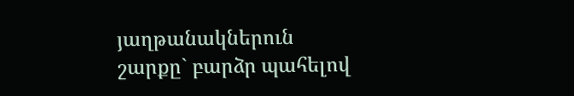յաղթանակներուն շարքը` բարձր պահելով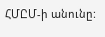ՀՄԸՄ-ի անունը: